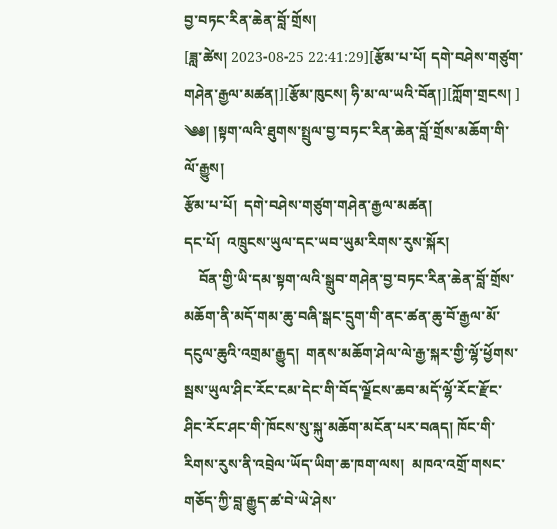བྱ་བཏང་རིན་ཆེན་བློ་གྲོས།
[ཟླ་ཚེས། 2023-08-25 22:41:29][རྩོམ་པ་པོ། དགེ་བཤེས་གཙུག་གཤེན་རྒྱལ་མཚན།][རྩོམ་ཁུངས། ཧི་མ་ལ་ཡའི་བོན།][ཀློག་གྲངས། ]
༄༅། །སྟག་ལའི་ཐུགས་སྤྲུལ་བྱ་བཏང་རིན་ཆེན་བློ་གྲོས་མཆོག་གི་ལོ་རྒྱུས།
རྩོམ་པ་པོ།  དགེ་བཤེས་གཙུག་གཤེན་རྒྱལ་མཚན།
དང་པོ།  འཁྲུངས་ཡུལ་དང་ཡབ་ཡུམ་རིགས་རུས་སྐོར།
    བོན་གྱི་ཡི་དམ་སྟག་ལའི་སྒྲུབ་གཤེན་བྱ་བཏང་རིན་ཆེན་བློ་གྲོས་མཆོག་ནི་མདོ་གམ་ཆུ་བཞི་སྒང་དྲུག་གི་ནང་ཚན་ཆུ་བོ་རྒྱལ་མོ་དངུལ་ཆུའི་འགྲམ་རྒྱུད།  གནས་མཆོག་ཤེལ་ལེ་རྒྱ་སྐར་གྱི་ལྷོ་ཕྱོགས་སྦས་ཡུལ་ཤིང་རོང་ངམ་དེང་གི་བོད་ལྗོངས་ཆབ་མདོ་ལྷོ་རོང་རྫོང་ཤིང་རོང་ཤང་གི་ཁོངས་སུ་སྐུ་མཆོག་མངོན་པར་བཞད། ཁོང་གི་རིགས་རུས་ནི་འབྲེལ་ཡོད་ཡིག་ཆ་ཁག་ལས།  མཁའ་འགྲོ་གསང་གཅོད་ཀྱི་བླ་རྒྱུད་ཚ་བེ་ཡེ་ཤེས་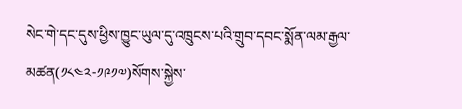སེང་གེ་དང་དུས་ཕྱིས་ཁྱུང་ཡུལ་དུ་འཁྲུངས་པའི་གྲུབ་དབང་སྨོན་ལམ་རྒྱལ་མཚན(༡༨༤༢-༡༩༡༧)སོགས་སྐྱེས་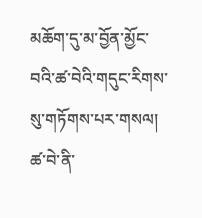མཆོག་དུ་མ་བྱོན་མྱོང་བའི་ཚ་བེའི་གདུང་རིགས་སུ་གཏོགས་པར་གསལ། ཚ་བེ་ནི་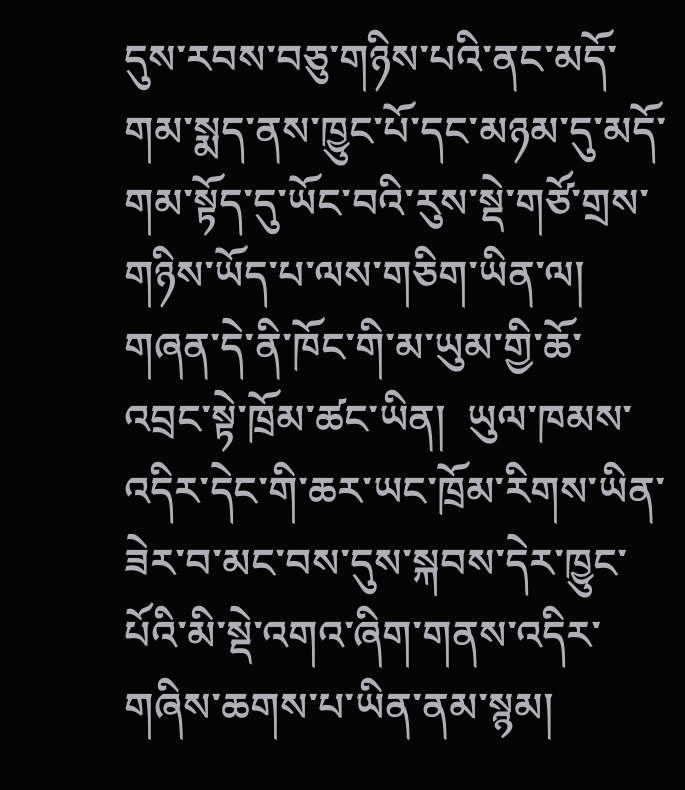དུས་རབས་བཅུ་གཉིས་པའི་ནང་མདོ་གམ་སྨད་ནས་ཁྱུང་པོ་དང་མཉམ་དུ་མདོ་གམ་སྟོད་དུ་ཡོང་བའི་རུས་སྡེ་གཙོ་གྲས་གཉིས་ཡོད་པ་ལས་གཅིག་ཡིན་ལ།  གཞན་དེ་ནི་ཁོང་གི་མ་ཡུམ་གྱི་ཆོ་འབྲང་སྟེ་ཁྲོམ་ཚང་ཡིན།  ཡུལ་ཁམས་འདིར་དེང་གི་ཆར་ཡང་ཁྲོམ་རིགས་ཡིན་ཟེར་བ་མང་བས་དུས་སྐབས་དེར་ཁྱུང་པོའི་མི་སྡེ་འགའ་ཞིག་གནས་འདིར་གཞིས་ཆགས་པ་ཡིན་ནམ་སྙམ།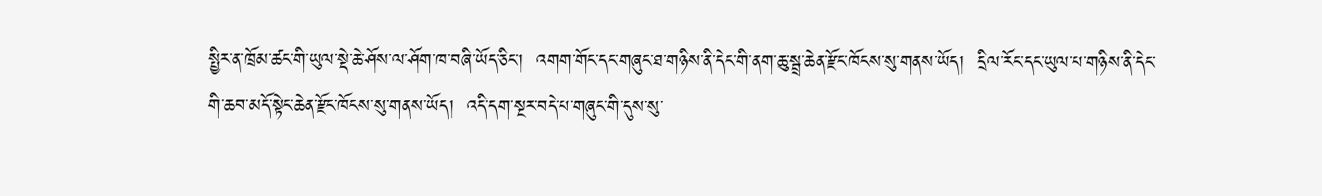སྤྱིར་ན་ཁྲོམ་ཚང་གི་ཡུལ་སྡེ་ཆེ་ཤོས་ལ་ཤོག་ཁ་བཞི་ཡོད་ཅིང་།  འགག་གོང་དང་གཞུང་ཐ་གཉིས་ནི་དེང་གི་ནག་ཆུ་སྦྲ་ཆེན་རྫོང་ཁོངས་སུ་གནས་ཡོད།  དྲིལ་རོང་དང་ཡུལ་པ་གཉིས་ནི་དེང་གི་ཆབ་མདོ་སྟེང་ཆེན་རྫོང་ཁོངས་སུ་གནས་ཡོད།  འདི་དག་སྔར་བདེ་པ་གཞུང་གི་དུས་སུ་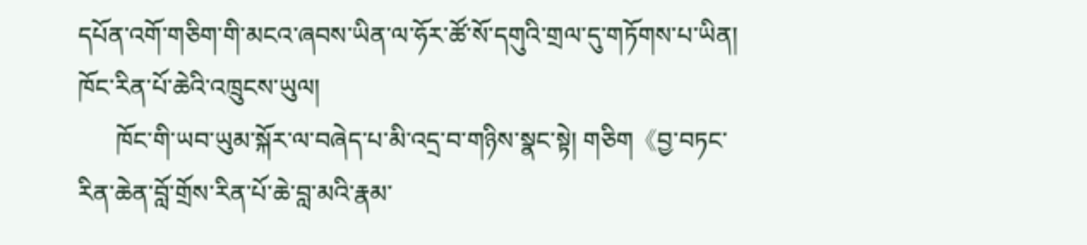དཔོན་འགོ་གཅིག་གི་མངའ་ཞབས་ཡིན་ལ་ཧོར་ཚོ་སོ་དགུའི་གྲལ་དུ་གཏོགས་པ་ཡིན།
ཁོང་རིན་པོ་ཆེའི་འཁྲུངས་ཡུལ།
      ཁོང་གི་ཡབ་ཡུམ་སྐོར་ལ་བཞེད་པ་མི་འདྲ་བ་གཉིས་སྣང་སྟེ། གཅིག《བྱ་བཏང་རིན་ཆེན་བློ་གྲོས་རིན་པོ་ཆེ་བླ་མའི་རྣམ་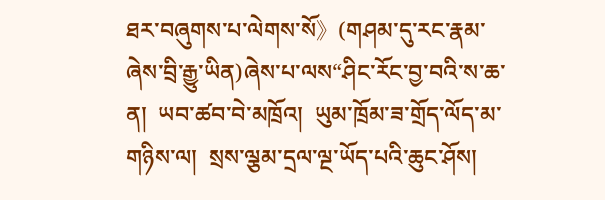ཐར་བཞུགས་པ་ལེགས་སོ》(གཤམ་དུ་རང་རྣམ་ཞེས་བྲི་རྒྱུ་ཡིན)ཞེས་པ་ལས“ཤིང་རོང་བྱ་བའི་ས་ཆ་ན།  ཡབ་ཚབ་བེ་མཁྲོའ།  ཡུམ་ཁྲོམ་ཟ་གྲོད་ལོད་མ་གཉིས་ལ།  སྲས་ལྕམ་དྲལ་ལྔ་ཡོད་པའི་ཆུང་ཤོས།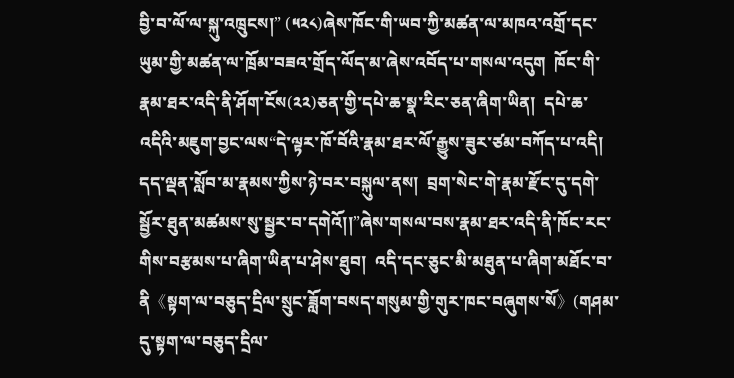བྱི་བ་ལོ་ལ་སྐུ་འཁྲུངས།” (༥༢༨)ཞེས་ཁོང་གི་ཡབ་ཀྱི་མཚན་ལ་མཁའ་འགྲོ་དང་ཡུམ་གྱི་མཚན་ལ་ཁྲོམ་བཟའ་གྲོད་ལོད་མ་ཞེས་འབོད་པ་གསལ་འདུག  ཁོང་གི་རྣམ་ཐར་འདི་ནི་ཤོག་ངོས(༢༢)ཅན་གྱི་དཔེ་ཆ་སྣ་རིང་ཅན་ཞིག་ཡིན།  དཔེ་ཆ་འདིའི་མཇུག་བྱང་ལས“དེ་ལྟར་ཁོ་བོའི་རྣམ་ཐར་ལོ་རྒྱུས་ཟུར་ཙམ་བཀོད་པ་འདི།  དད་ལྡན་སློབ་མ་རྣམས་ཀྱིས་ཉེ་བར་བསྐུལ་ནས།  བྲག་སེང་གེ་རྣམ་རྫོང་དུ་དགེ་སྦྱོར་ཐུན་མཚམས་སུ་སྦྱར་བ་དགེའོ།།”ཞེས་གསལ་བས་རྣམ་ཐར་འདི་ནི་ཁོང་རང་གིས་བརྩམས་པ་ཞིག་ཡིན་པ་ཤེས་ཐུབ།  འདི་དང་ཅུང་མི་མཐུན་པ་ཞིག་མཐོང་བ་ནི《སྟག་ལ་བཅུད་དྲིལ་སྲུང་ཟློག་བསད་གསུམ་གྱི་གུར་ཁང་བཞུགས་སོ》(གཤམ་དུ་སྟག་ལ་བཅུད་དྲིལ་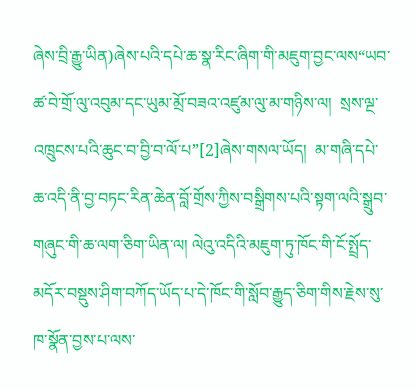ཞེས་བྲི་རྒྱུ་ཡིན)ཞེས་པའི་དཔེ་ཆ་སྣ་རིང་ཞིག་གི་མཇུག་བྱང་ལས“ཡབ་ཚ་བེ་གྲོ་ལུ་འབུམ་དང་ཡུམ་མྲོ་བཟའ་འཛུམ་ལུ་མ་གཉིས་ལ།  སྲས་ལྔ་འཁྲུངས་པའི་ཆུང་བ་བྱི་བ་ལོ་པ”[2]ཞེས་གསལ་ཡོད།  མ་གཞི་དཔེ་ཆ་འདི་ནི་བྱ་བཏང་རིན་ཆེན་བློ་གྲོས་ཀྱིས་བསྒྲིགས་པའི་སྟག་ལའི་སྒྲུབ་གཞུང་གི་ཆ་ལག་ཅིག་ཡིན་ལ། ལེའུ་འདིའི་མཇུག་ཏུ་ཁོང་གི་ངོ་སྤྲོད་མདོར་བསྡུས་ཤིག་བཀོད་ཡོད་པ་དེ་ཁོང་གི་སློབ་རྒྱུད་ཅིག་གིས་རྗེས་སུ་ཁ་སྣོན་བྱས་པ་ལས་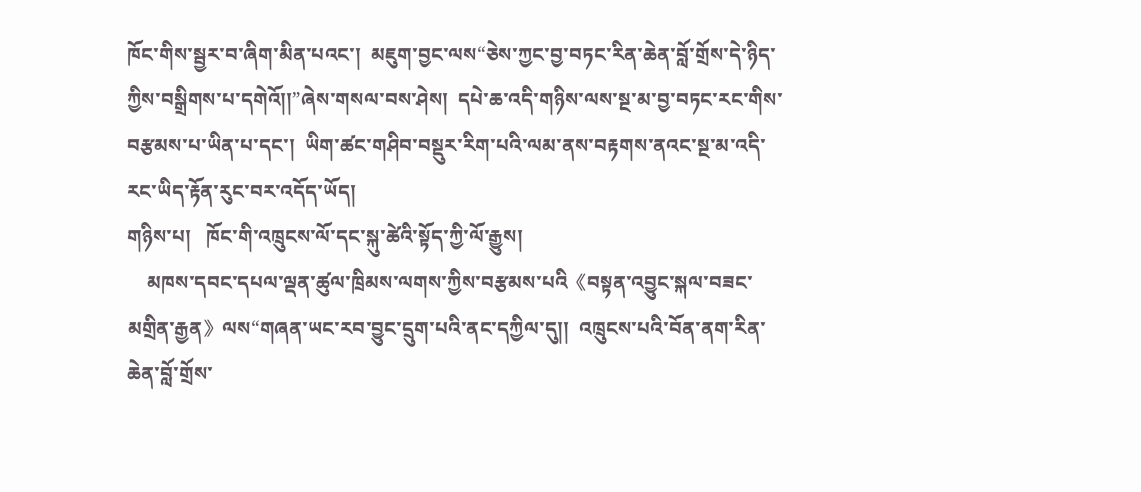ཁོང་གིས་སྦྱར་བ་ཞིག་མིན་པའང་།  མཇུག་བྱང་ལས“ཅེས་ཀྱང་བྱ་བཏང་རིན་ཆེན་བློ་གྲོས་དེ་ཉིད་ཀྱིས་བསྒྲིགས་པ་དགེའོ།།”ཞེས་གསལ་བས་ཤེས།  དཔེ་ཆ་འདི་གཉིས་ལས་སྔ་མ་བྱ་བཏང་རང་གིས་བརྩམས་པ་ཡིན་པ་དང་།  ཡིག་ཚང་གཤིབ་བསྡུར་རིག་པའི་ལམ་ནས་བརྟགས་ནའང་སྔ་མ་འདི་རང་ཡིད་རྟོན་རུང་བར་འདོད་ཡོད།
གཉིས་པ།   ཁོང་གི་འཁྲུངས་ལོ་དང་སྐུ་ཚེའི་སྟོད་ཀྱི་ལོ་རྒྱུས།
    མཁས་དབང་དཔལ་ལྡན་ཚུལ་ཁྲིམས་ལགས་ཀྱིས་བརྩམས་པའི《བསྟན་འབྱུང་སྐལ་བཟང་མགྲིན་རྒྱན》ལས“གཞན་ཡང་རབ་བྱུང་དྲུག་པའི་ནང་དཀྱིལ་དུ།།  འཁྲུངས་པའི་བོན་ནག་རིན་ཆེན་བློ་གྲོས་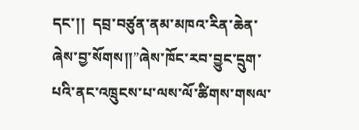དང་།།  དབྲ་བཙུན་ནམ་མཁའ་རིན་ཆེན་ཞེས་བྱ་སོགས།།”ཞེས་ཁོང་རབ་བྱུང་དྲུག་པའི་ནང་འཁྲུངས་པ་ལས་ལོ་ཚིགས་གསལ་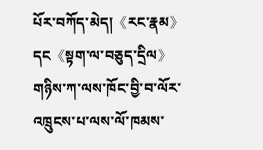པོར་བཀོད་མེད།《རང་རྣམ》དང《སྟག་ལ་བཅུད་དྲིལ》གཉིས་ཀ་ལས་ཁོང་བྱི་བ་ལོར་འཁྲུངས་པ་ལས་ལོ་ཁམས་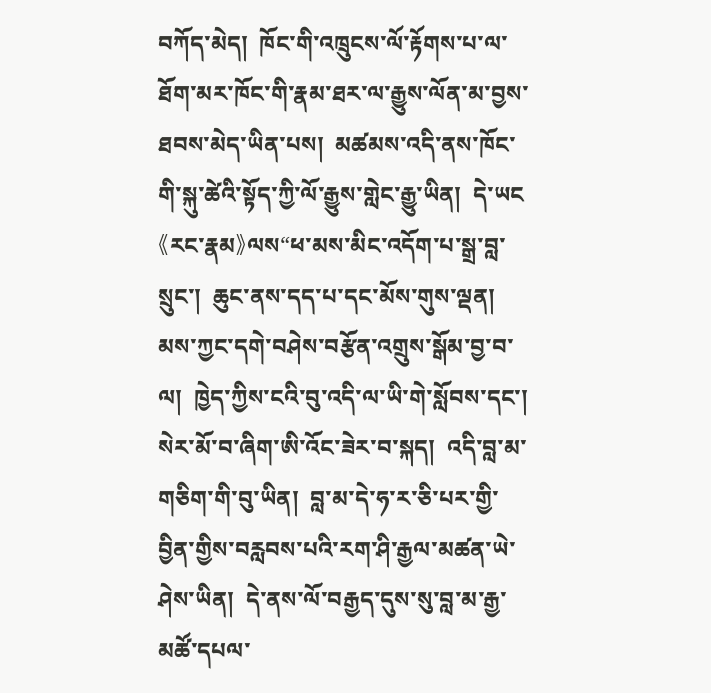བཀོད་མེད།  ཁོང་གི་འཁྲུངས་ལོ་རྟོགས་པ་ལ་ཐོག་མར་ཁོང་གི་རྣམ་ཐར་ལ་རྒྱུས་ལོན་མ་བྱས་ཐབས་མེད་ཡིན་པས།  མཚམས་འདི་ནས་ཁོང་གི་སྐུ་ཚེའི་སྟོད་ཀྱི་ལོ་རྒྱུས་གླེང་རྒྱུ་ཡིན།  དེ་ཡང《རང་རྣམ》ལས“ཕ་མས་མིང་འདོག་པ་སྒྲ་བླ་སྲུང་།  ཆུང་ནས་དད་པ་དང་མོས་གུས་ལྡན།  མས་ཀྱང་དགེ་བཤེས་བརྩོན་འགྲུས་སྒོམ་བྱ་བ་ལ།  ཁྱེད་ཀྱིས་ངའི་བུ་འདི་ལ་ཡི་གེ་སློབས་དང་།  སེར་མོ་བ་ཞིག་ཨི་འོང་ཟེར་བ་སྐད།  འདི་བླ་མ་གཅིག་གི་བུ་ཡིན།  བླ་མ་དེ་ཧ་ར་ཅི་པར་གྱི་བྱིན་གྱིས་བརླབས་པའི་རག་ཤི་རྒྱལ་མཚན་ཡེ་ཤེས་ཡིན།  དེ་ནས་ལོ་བརྒྱད་དུས་སུ་བླ་མ་རྒྱ་མཚོ་དཔལ་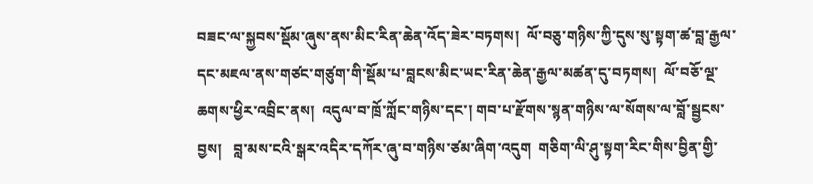བཟང་ལ་སྐྱབས་སྡོམ་ཞུས་ནས་མིང་རིན་ཆེན་འོད་ཟེར་བཏགས།  ལོ་བཅུ་གཉིས་ཀྱི་དུས་སུ་སྟག་ཚ་བླ་རྒྱལ་དང་མཇལ་ནས་གཙང་གཙུག་གི་སྡོམ་པ་བླངས་མིང་ཡང་རིན་ཆེན་རྒྱལ་མཚན་དུ་བཏགས།  ལོ་བཅོ་ལྔ་ཆགས་ཕྱིར་འབྲིང་ནས།  འདུལ་བ་ཁྲོ་ཀློང་གཉིས་དང་། གབ་པ་རྫོགས་སྙན་གཉིས་ལ་སོགས་ལ་བློ་སྦྱངས་བྱས།   བླ་མས་ངའི་སྒར་འདིར་དཀོར་ཞུ་བ་གཉིས་ཙམ་ཞིག་འདུག  གཅིག་ལི་ཤུ་སྟག་རིང་གིས་བྱིན་གྱི་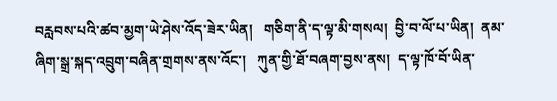བརླབས་པའི་ཚབ་མྱག་ཡེ་ཤེས་འོད་ཟེར་ཡིན།   གཅིག་ནི་ད་ལྟ་མི་གསལ།  བྱི་བ་ལོ་པ་ཡིན།  ནམ་ཞིག་སྒྲ་སྐད་འབྲུག་བཞིན་གྲགས་ནས་འོང་།   ཀུན་གྱི་ཐོ་བཞག་བྱས་ནས།  ད་ལྟ་ཁོ་བོ་ཡིན་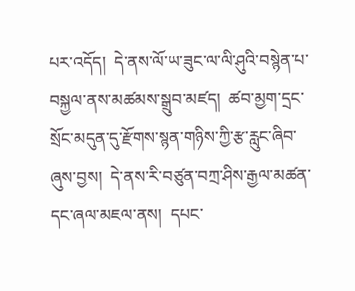པར་འདོད།  དེ་ནས་ལོ་ཡ་ཟུང་ལ་ལི་ཤུའི་བསྙེན་པ་བསྐྱལ་ནས་མཚམས་སྒྲུབ་མཛད།  ཚབ་མྱག་དྲང་སྲོང་མདུན་དུ་རྫོགས་སྙན་གཉིས་ཀྱི་རྩ་རླུང་ཞིབ་ཞུས་བྱས།  དེ་ནས་རི་བཙུན་བཀྲ་ཤིས་རྒྱལ་མཚན་དང་ཞལ་མཇལ་ནས།  དཔང་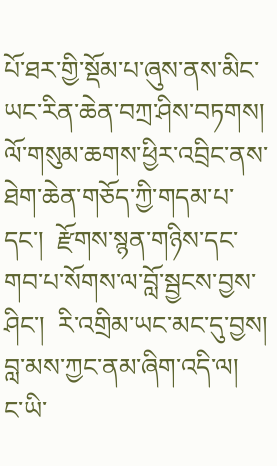པོ་ཐར་གྱི་སྡོམ་པ་ཞུས་ནས་མིང་ཡང་རིན་ཆེན་བཀྲ་ཤིས་བཏགས།  ལོ་གསུམ་ཆགས་ཕྱིར་འབྲིང་ནས་ཐེག་ཆེན་གཅོད་ཀྱི་གདམ་པ་དང་།  རྫོགས་སྙན་གཉིས་དང་གབ་པ་སོགས་ལ་བློ་སྦྱངས་བྱས་ཤིང་།  རི་འགྲིམ་ཡང་མང་དུ་བྱས།  བླ་མས་ཀྱང་ནམ་ཞིག་འདི་ལ།  ང་ཡི་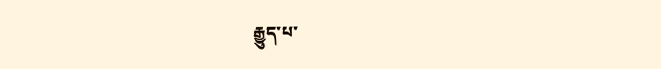རྒྱུད་པ་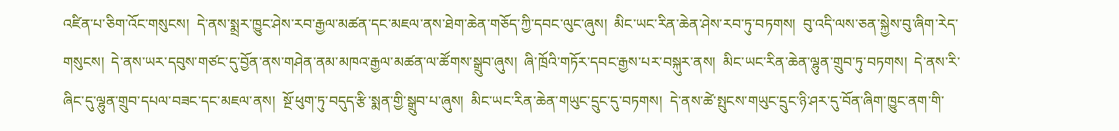འཛིན་པ་ཅིག་འོང་གསུངས།  དེ་ནས་སྨྲར་ཁྱུང་ཤེས་རབ་རྒྱལ་མཚན་དང་མཇལ་ནས་ཐེག་ཆེན་གཅོད་ཀྱི་དབང་ལུང་ཞུས།  མིང་ཡང་རིན་ཆེན་ཤེས་རབ་ཏུ་བཏགས།  བུ་འདི་ལས་ཅན་སྐྱེས་བུ་ཞིག་རེད་གསུངས།  དེ་ནས་ཡར་དབུས་གཙང་དུ་བྱོན་ནས་གཤེན་ནམ་མཁའ་རྒྱལ་མཚན་ལ་ཚོགས་སྒྲུབ་ཞུས།  ཞི་ཁྲོའི་གཏོར་དབང་རྒྱས་པར་བསྐུར་ནས།  མིང་ཡང་རིན་ཆེན་ལྷུན་གྲུབ་ཏུ་བཏགས།  དེ་ནས་རི་ཞིང་དུ་ལྷུན་གྲུབ་དཔལ་བཟང་དང་མཇལ་ནས།  སྔོ་ཕུག་ཏུ་བདུད་རྩི་སྨན་གྱི་སྒྲུབ་པ་ཞུས།  མིང་ཡང་རིན་ཆེན་གཡུང་དྲུང་དུ་བཏགས།  དེ་ནས་ཚེ་སྤུངས་གཡུང་དྲུང་ཉི་ཤར་དུ་བོན་ཞིག་ཁྱུང་ནག་གི་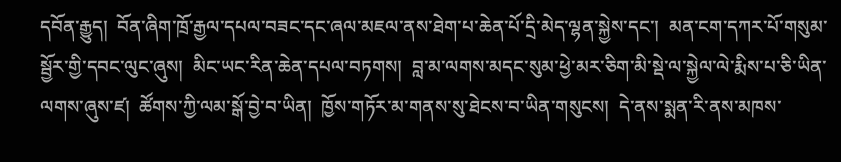དབོན་རྒྱུད།  བོན་ཞིག་ཁྲོ་རྒྱལ་དཔལ་བཟང་དང་ཞལ་མཇལ་ནས་ཐེག་པ་ཆེན་པོ་དྲི་མེད་ལྷན་སྐྱེས་དང་།  མན་ངག་དཀར་པོ་གསུམ་སྦྱོར་གྱི་དབང་ལུང་ཞུས།  མིང་ཡང་རིན་ཆེན་དཔལ་བཏགས།  བླ་མ་ལགས་མདང་སུམ་ཕྱེ་མར་ཅིག་མི་སྡེ་ལ་སྐྱེལ་ལེ་རྨིས་པ་ཅི་ཡིན་ལགས་ཞུས་ཛ།  ཚོགས་ཀྱི་ལམ་སྒོ་བྱེ་བ་ཡིན།  ཁྱོས་གཏོར་མ་གནས་སུ་ཐེངས་བ་ཡིན་གསུངས།  དེ་ནས་སྨན་རི་ནས་མཁས་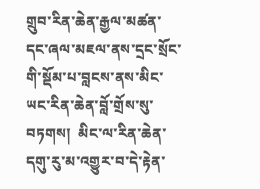གྲུབ་རིན་ཆེན་རྒྱལ་མཚན་དང་ཞལ་མཇལ་ནས་དྲང་སྲོང་གི་སྡོམ་པ་བླངས་ནས་མིང་ཡང་རིན་ཆེན་བློ་གྲོས་སུ་བཏགས།  མིང་ལ་རིན་ཆེན་དགུ་རུ་མ་འགྱུར་བ་དེ་རྟེན་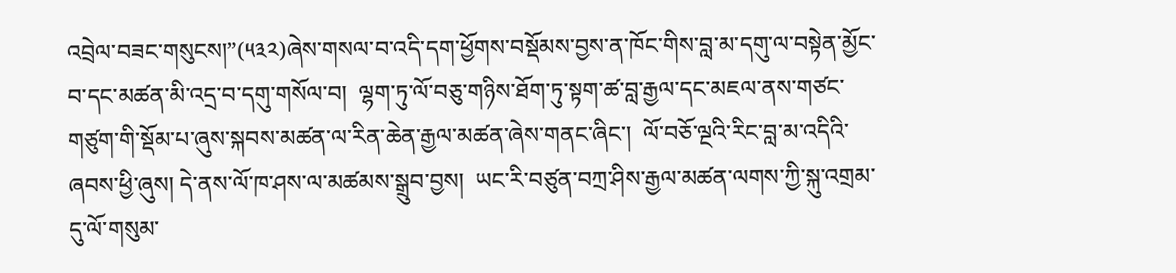འབྲེལ་བཟང་གསུངས།”(༥༣༢)ཞེས་གསལ་བ་འདི་དག་ཕྱོགས་བསྡོམས་བྱས་ན་ཁོང་གིས་བླ་མ་དགུ་ལ་བསྟེན་མྱོང་བ་དང་མཚན་མི་འདྲ་བ་དགུ་གསོལ་བ།  ལྷག་ཏུ་ལོ་བཅུ་གཉིས་ཐོག་ཏུ་སྟག་ཚ་བླ་རྒྱལ་དང་མཇལ་ནས་གཙང་གཙུག་གི་སྡོམ་པ་ཞུས་སྐབས་མཚན་ལ་རིན་ཆེན་རྒྱལ་མཚན་ཞེས་གནང་ཞིང་།  ལོ་བཅོ་ལྔའི་རིང་བླ་མ་འདིའི་ཞབས་ཕྱི་ཞུས། དེ་ནས་ལོ་ཁ་ཤས་ལ་མཚམས་སྒྲུབ་བྱས།  ཡང་རི་བཙུན་བཀྲ་ཤིས་རྒྱལ་མཚན་ལགས་ཀྱི་སྐུ་འགྲམ་དུ་ལོ་གསུམ་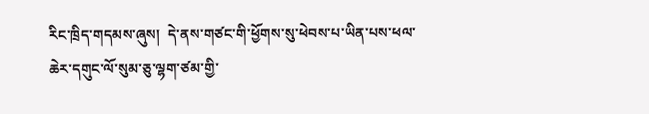རིང་ཁྲིད་གདམས་ཞུས།  དེ་ནས་གཙང་གི་ཕྱོགས་སུ་ཕེབས་པ་ཡིན་པས་ཕལ་ཆེར་དགུང་ལོ་སུམ་ཅུ་ལྷག་ཙམ་གྱི་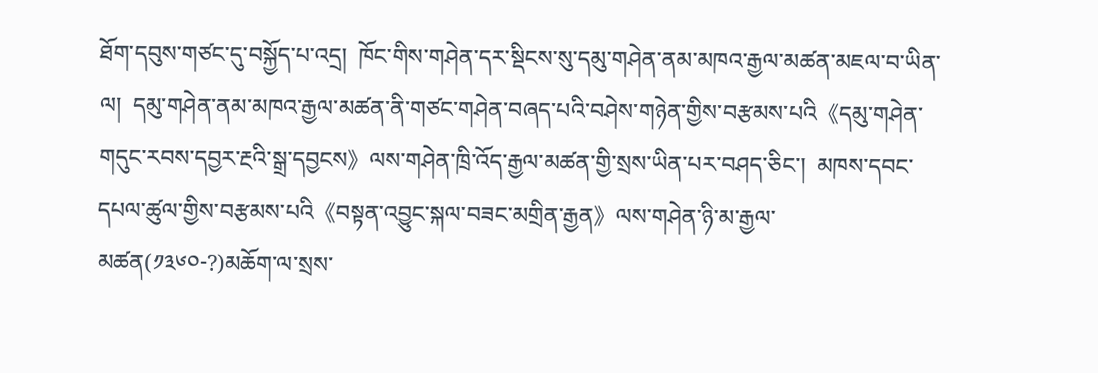ཐོག་དབུས་གཙང་དུ་བསྐྱོད་པ་འདྲ།  ཁོང་གིས་གཤེན་དར་སྡིངས་སུ་དམུ་གཤེན་ནམ་མཁའ་རྒྱལ་མཚན་མཇལ་བ་ཡིན་ལ།  དམུ་གཤེན་ནམ་མཁའ་རྒྱལ་མཚན་ནི་གཙང་གཤེན་བཞད་པའི་བཤེས་གཉེན་གྱིས་བརྩམས་པའི《དམུ་གཤེན་གདུང་རབས་དབྱར་རྔའི་སྒྲ་དབྱངས》ལས་གཤེན་ཁྲི་འོད་རྒྱལ་མཚན་གྱི་སྲས་ཡིན་པར་བཤད་ཅིང་།  མཁས་དབང་དཔལ་ཚུལ་གྱིས་བརྩམས་པའི《བསྟན་འབྱུང་སྐལ་བཟང་མགྲིན་རྒྱན》ལས་གཤེན་ཉི་མ་རྒྱལ་མཚན(༡༣༦༠-?)མཆོག་ལ་སྲས་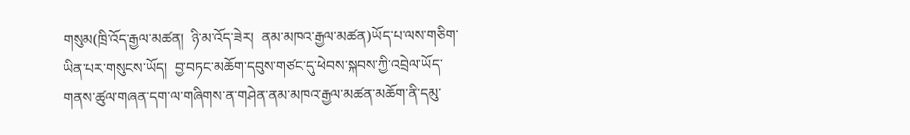གསུམ(ཁྲི་འོད་རྒྱལ་མཚན།  ཉི་མ་འོད་ཟེར།  ནམ་མཁའ་རྒྱལ་མཚན)ཡོད་པ་ལས་གཅིག་ཡིན་པར་གསུངས་ཡོད།  བྱ་བཏང་མཆོག་དབུས་གཙང་དུ་ཕེབས་སྐབས་ཀྱི་འབྲེལ་ཡོད་གནས་ཚུལ་གཞན་དག་ལ་གཞིགས་ན་གཤེན་ནམ་མཁའ་རྒྱལ་མཚན་མཆོག་ནི་དམུ་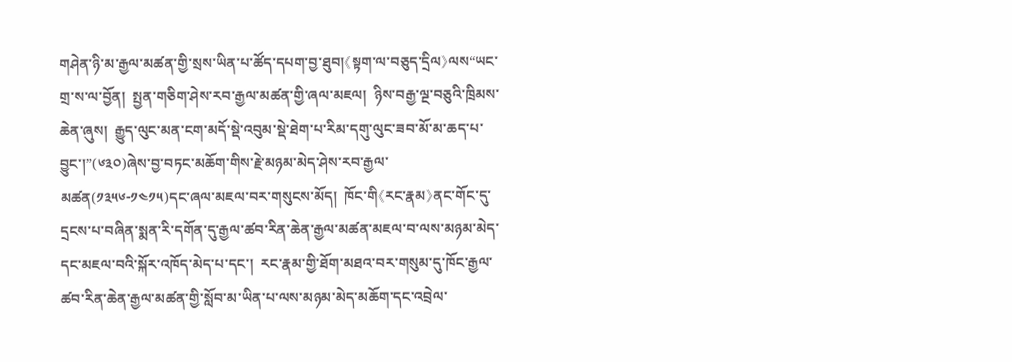གཤེན་ཉི་མ་རྒྱལ་མཚན་གྱི་སྲས་ཡིན་པ་ཚོད་དཔག་བྱ་ཐུབ།《སྟག་ལ་བཅུད་དྲིལ》ལས“ཡང་གྲ་ས་ལ་བྱོན།  སྤྱན་གཅིག་ཤེས་རབ་རྒྱལ་མཚན་གྱི་ཞལ་མཇལ།  ཉིས་བརྒྱ་ལྔ་བཅུའི་ཁྲིམས་ཆེན་ཞུས།  རྒྱུད་ལུང་མན་ངག་མདོ་སྡེ་འབུམ་སྡེ་ཐེག་པ་རིམ་དགུ་ལུང་ཟབ་མོ་མ་ཆད་པ་བྱུང་།”(༦༣༠)ཞེས་བྱ་བཏང་མཆོག་གིས་རྗེ་མཉམ་མེད་ཤེས་རབ་རྒྱལ་མཚན(༡༣༥༦-༡༤༡༥)དང་ཞལ་མཇལ་བར་གསུངས་མོད།  ཁོང་གི《རང་རྣམ》ནང་གོང་དུ་དྲངས་པ་བཞིན་སྨན་རི་དགོན་དུ་རྒྱལ་ཚབ་རིན་ཆེན་རྒྱལ་མཚན་མཇལ་བ་ལས་མཉམ་མེད་དང་མཇལ་བའི་སྐོར་འཁོད་མེད་པ་དང་།  རང་རྣམ་གྱི་ཐོག་མཐའ་བར་གསུམ་དུ་ཁོང་རྒྱལ་ཚབ་རིན་ཆེན་རྒྱལ་མཚན་གྱི་སློབ་མ་ཡིན་པ་ལས་མཉམ་མེད་མཆོག་དང་འབྲེལ་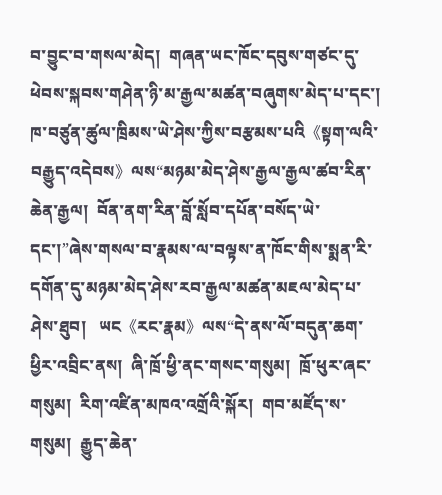བ་བྱུང་བ་གསལ་མེད།  གཞན་ཡང་ཁོང་དབུས་གཙང་དུ་ཕེབས་སྐབས་གཤེན་ཉི་མ་རྒྱལ་མཚན་བཞུགས་མེད་པ་དང་།  ཁ་བཙུན་ཚུལ་ཁྲིམས་ཡེ་ཤེས་ཀྱིས་བརྩམས་པའི《སྟག་ལའི་བརྒྱུད་འདེབས》ལས“མཉམ་མེད་ཤེས་རྒྱལ་རྒྱལ་ཚབ་རིན་ཆེན་རྒྱལ།  བོན་ནག་རིན་བློ་སློབ་དཔོན་བསོད་ཡེ་དང་།”ཞེས་གསལ་བ་རྣམས་ལ་བལྟས་ན་ཁོང་གིས་སྨན་རི་དགོན་དུ་མཉམ་མེད་ཤེས་རབ་རྒྱལ་མཚན་མཇལ་མེད་པ་ཤེས་ཐུབ།   ཡང《རང་རྣམ》ལས“དེ་ནས་ལོ་བདུན་ཆག་ཕྱིར་འབྲིང་ནས།  ཞི་ཁྲོ་ཕྱི་ནང་གསང་གསུམ།  ཁྲོ་ཕུར་ཞང་གསུམ།  རིག་འཛིན་མཁའ་འགྲོའི་སྐོར།  གབ་མཛོད་ས་གསུམ།  རྒྱུད་ཆེན་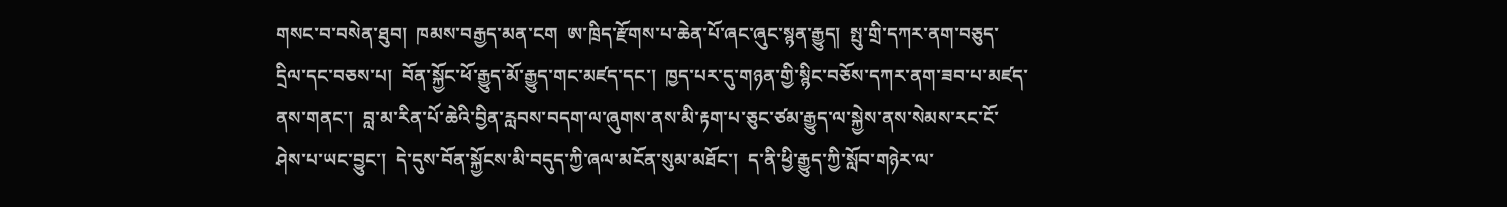གསང་བ་བསེན་ཐུབ།  ཁམས་བརྒྱད་མན་ངག  ཨ་ཁྲིད་རྫོགས་པ་ཆེན་པོ་ཞང་ཞུང་སྙན་རྒྱུད།  སྤུ་གྲི་དཀར་ནག་བཅུད་དྲིལ་དང་བཅས་པ།  བོན་སྐྱོང་ཕོ་རྒྱུད་མོ་རྒྱུད་གང་མཛད་དང་།  ཁྱད་པར་དུ་གཉན་གྱི་སྙིང་བཅོས་དཀར་ནག་ཟབ་པ་མཛད་ནས་གནང་།  བླ་མ་རིན་པོ་ཆེའི་བྱིན་རླབས་བདག་ལ་ཞུགས་ནས་མི་རྟག་པ་ཅུང་ཙམ་རྒྱུད་ལ་སྐྱེས་ནས་སེམས་རང་ངོ་ཤེས་པ་ཡང་བྱུང་།  དེ་དུས་བོན་སྐྱོངས་མི་བདུད་ཀྱི་ཞལ་མངོན་སུམ་མཐོང་།  ད་ནི་ཕྱི་རྒྱུད་ཀྱི་སློབ་གཉེར་ལ་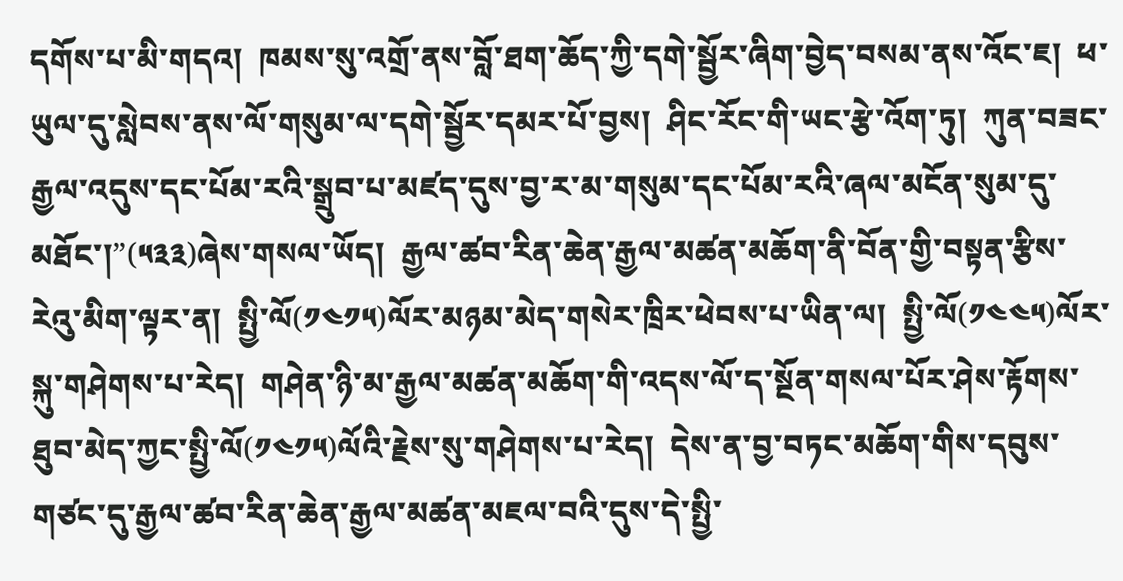དགོས་པ་མི་གདའ།  ཁམས་སུ་འགྲོ་ནས་བློ་ཐག་ཆོད་ཀྱི་དགེ་སྦྱོར་ཞིག་བྱེད་བསམ་ནས་འོང་ཇ།  ཕ་ཡུལ་དུ་སླེབས་ནས་ལོ་གསུམ་ལ་དགེ་སྦྱོར་དམར་པོ་བྱས།  ཤིང་རོང་གི་ཡང་རྩེ་འོག་ཏུ།  ཀུན་བཟང་རྒྱལ་འདུས་དང་པོམ་རའི་སྒྲུབ་པ་མཛད་དུས་བྱ་ར་མ་གསུམ་དང་པོམ་རའི་ཞལ་མངོན་སུམ་དུ་མཐོང་།”(༥༣༣)ཞེས་གསལ་ཡོད།  རྒྱལ་ཚབ་རིན་ཆེན་རྒྱལ་མཚན་མཆོག་ནི་བོན་གྱི་བསྟན་རྩིས་རེའུ་མིག་ལྟར་ན།  སྤྱི་ལོ(༡༤༡༥)ལོར་མཉམ་མེད་གསེར་ཁྲིར་ཕེབས་པ་ཡིན་ལ།  སྤྱི་ལོ(༡༤༤༥)ལོར་སྐུ་གཤེགས་པ་རེད།  གཤེན་ཉི་མ་རྒྱལ་མཚན་མཆོག་གི་འདས་ལོ་ད་སྔོན་གསལ་པོར་ཤེས་རྟོགས་ཐུབ་མེད་ཀྱང་སྤྱི་ལོ(༡༤༡༥)ལོའི་རྗེས་སུ་གཤེགས་པ་རེད།  དེས་ན་བྱ་བཏང་མཆོག་གིས་དབུས་གཙང་དུ་རྒྱལ་ཚབ་རིན་ཆེན་རྒྱལ་མཚན་མཇལ་བའི་དུས་དེ་སྤྱི་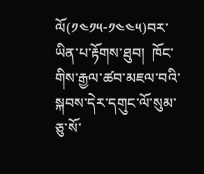ལོ(༡༤༡༥-༡༤༤༥)བར་ཡིན་པ་རྟོགས་ཐུབ།  ཁོང་གིས་རྒྱལ་ཚབ་མཇལ་བའི་སྐབས་དེར་དགུང་ལོ་སུམ་ཅུ་སོ་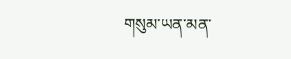གསུམ་ཡན་མན་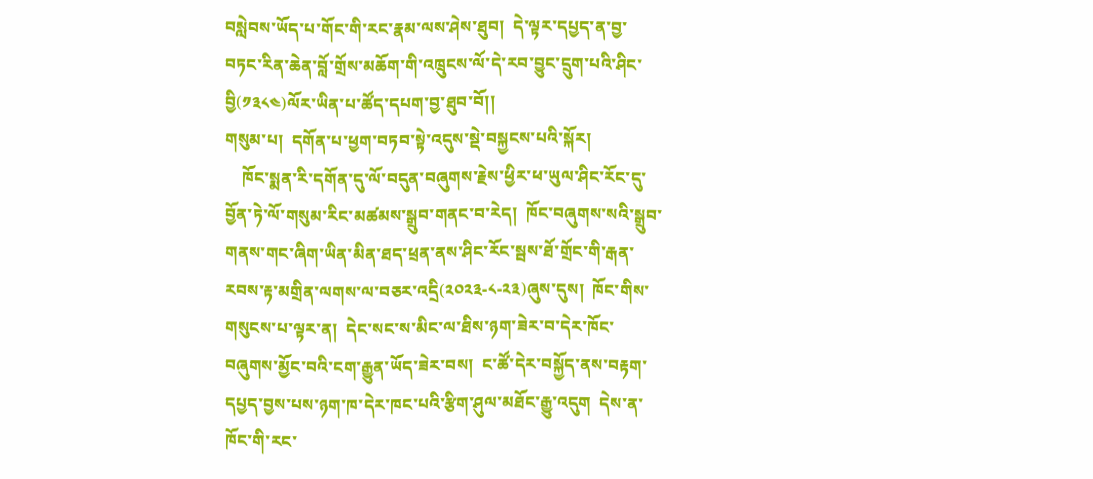བསླེབས་ཡོད་པ་གོང་གི་རང་རྣམ་ལས་ཤེས་ཐུབ།  དེ་ལྟར་དཔྱད་ན་བྱ་བཏང་རིན་ཆེན་བློ་གྲོས་མཆོག་གི་འཁྲུངས་ལོ་དེ་རབ་བྱུང་དྲུག་པའི་ཤིང་བྱི(༡༣༨༤)ལོར་ཡིན་པ་ཚོད་དཔག་བྱ་ཐུབ་བོ།།
གསུམ་པ།  དགོན་པ་ཕྱག་བཏབ་སྟེ་འདུས་སྡེ་བསྐྱངས་པའི་སྐོར།
    ཁོང་སྨན་རི་དགོན་དུ་ལོ་བདུན་བཞུགས་རྗེས་ཕྱིར་ཕ་ཡུལ་ཤིང་རོང་དུ་བྱོན་ཏེ་ལོ་གསུམ་རིང་མཚམས་སྒྲུབ་གནང་བ་རེད།  ཁོང་བཞུགས་སའི་སྒྲུབ་གནས་གང་ཞིག་ཡིན་མིན་ཐད་ཕྲན་ནས་ཤིང་རོང་སྦས་ཐོ་གྲོང་གི་རྒན་རབས་རྟ་མགྲིན་ལགས་ལ་བཅར་འདྲི(༢༠༢༣-༨-༢༣)ཞུས་དུས།  ཁོང་གིས་གསུངས་པ་ལྟར་ན།  དེང་སང་ས་མིང་ལ་ཐིས་ཉག་ཟེར་བ་དེར་ཁོང་བཞུགས་མྱོང་བའི་ངག་རྒྱུན་ཡོད་ཟེར་བས།  ང་ཚོ་དེར་བསྐྱོད་ནས་བརྟག་དཔྱད་བྱས་པས་ཉག་ཁ་དེར་ཁང་པའི་རྩིག་ཤུལ་མཐོང་རྒྱུ་འདུག  དེས་ན་ཁོང་གི་རང་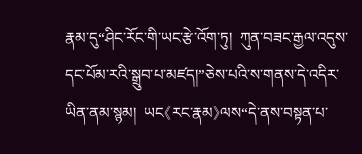རྣམ་དུ“ཤིང་རོང་གི་ཡང་རྩེ་འོག་ཏུ།  ཀུན་བཟང་རྒྱལ་འདུས་དང་པོམ་རའི་སྒྲུབ་པ་མཛད།”ཅེས་པའི་ས་གནས་དེ་འདིར་ཡིན་ནམ་སྙམ།  ཡང《རང་རྣམ》ལས“དེ་ནས་བསྟན་པ་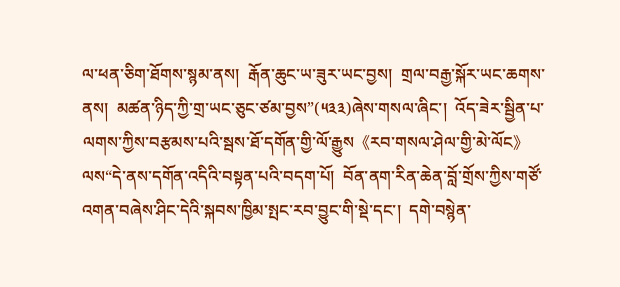ལ་ཕན་ཅིག་ཐོགས་སྙམ་ནས།  རྒོན་ཆུང་ཡ་ཟུར་ཡང་བྱས།  གྲལ་བརྒྱ་སྐོར་ཡང་ཆགས་ནས།  མཚན་ཉིད་ཀྱི་གྲ་ཡང་ཅུང་ཙམ་བྱས”(༥༣༣)ཞེས་གསལ་ཞིང་།  འོད་ཟེར་སྦྱིན་པ་ལགས་ཀྱིས་བརྩམས་པའི་སྦས་ཐོ་དགོན་གྱི་ལོ་རྒྱུས《རབ་གསལ་ཤེལ་གྱི་མེ་ལོང》ལས“དེ་ནས་དགོན་འདིའི་བསྟན་པའི་བདག་པོ།  བོན་ནག་རིན་ཆེན་བློ་གྲོས་ཀྱིས་གཙོ་འགན་བཞེས་ཤིང་དེའི་སྐབས་ཁྱིམ་སྤང་རབ་བྱུང་གི་སྡེ་དང་།  དགེ་བསྙེན་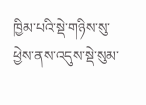ཁྱིམ་པའི་སྡེ་གཉིས་སུ་ཕྱེས་ནས་འདུས་སྡེ་སུམ་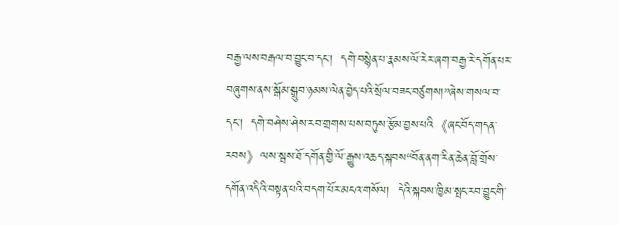བརྒྱ་ལས་བརྒལ་བ་བྱུང་བ་དང་།  དགེ་བསྙེན་པ་རྣམས་ལོ་རེར་ཞག་བརྒྱ་རེ་དགོན་པར་བཞུགས་ནས་སྒོམ་སྒྲུབ་ཉམས་ལེན་བྱེད་པའི་སྲོལ་བཟང་བཙུགས།”ཞེས་གསལ་བ་དང་།  དགེ་བཤེས་ཤེས་རབ་གྲགས་པས་བཏུས་རྩོམ་བྱས་པའི《ཞང་བོད་གདན་རབས》ལས་སྦས་ཐོ་དགོན་གྱི་ལོ་རྒྱུས་འཆད་སྐབས“བོན་ནག་རིན་ཆེན་བློ་གྲོས་དགོན་འདིའི་བསྟན་པའི་བདག་པོར་མངའ་གསོལ།  དེའི་སྐབས་ཁྱིམ་སྤང་རབ་བྱུང་གི་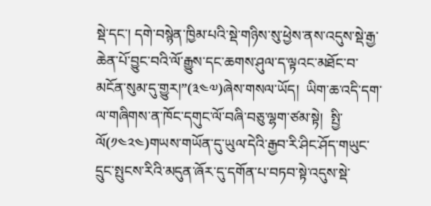སྡེ་དང་། དགེ་བསྙེན་ཁྱིམ་པའི་སྡེ་གཉིས་སུ་ཕྱེས་ནས་འདུས་སྡེ་རྒྱ་ཆེན་པོ་བྱུང་བའི་ལོ་རྒྱུས་དང་ཆགས་ཤུལ་ད་ལྟའང་མཐོང་བ་མངོན་སུམ་དུ་གྱུར།”(༣༤༧)ཞེས་གསལ་ཡོད།  ཡིག་ཆ་འདི་དག་ལ་གཞིགས་ན་ཁོང་དགུང་ལོ་བཞི་བཅུ་ལྷག་ཙམ་སྟེ།  སྤྱི་ལོ(༡༤༢༤)གཡས་གཡོན་དུ་ཡུལ་དེའི་རྒྱབ་རི་ཤིང་ཤོད་གཡུང་དྲུང་སྤུངས་རིའི་མདུན་ཞོར་དུ་དགོན་པ་བཏབ་སྟེ་འདུས་སྡེ་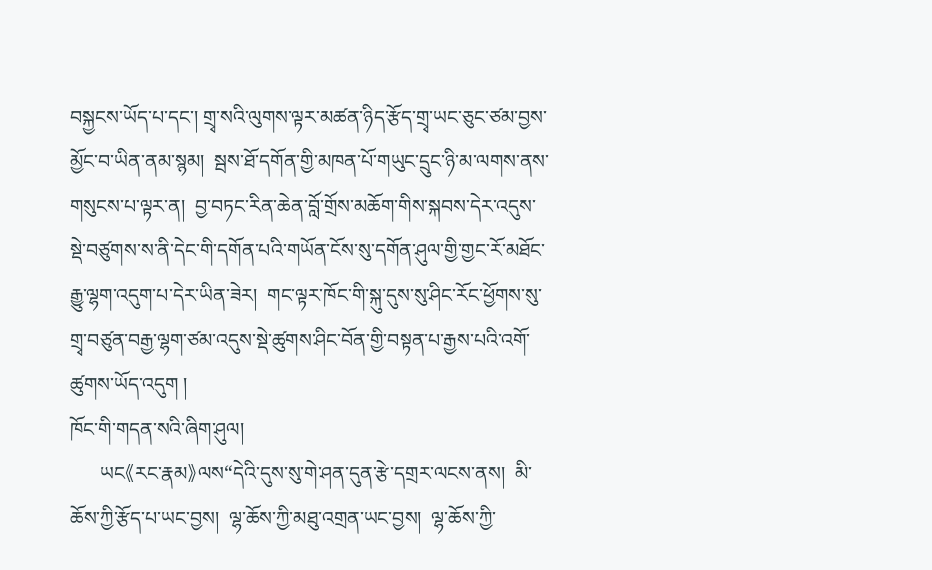བསྐྱངས་ཡོད་པ་དང་། གྲྭ་སའི་ལུགས་ལྟར་མཚན་ཉིད་རྩོད་གྲྭ་ཡང་ཅུང་ཙམ་བྱས་མྱོང་བ་ཡིན་ནམ་སྙམ།  སྦས་ཐོ་དགོན་གྱི་མཁན་པོ་གཡུང་དྲུང་ཉི་མ་ལགས་ནས་གསུངས་པ་ལྟར་ན།  བྱ་བཏང་རིན་ཆེན་བློ་གྲོས་མཆོག་གིས་སྐབས་དེར་འདུས་སྡེ་བཙུགས་ས་ནི་དེང་གི་དགོན་པའི་གཡོན་ངོས་སུ་དགོན་ཤུལ་གྱི་གྱང་རོ་མཐོང་རྒྱུ་ལྷག་འདུག་པ་དེར་ཡིན་ཟེར།  གང་ལྟར་ཁོང་གི་སྐུ་དུས་སུ་ཤིང་རོང་ཕྱོགས་སུ་གྲྭ་བཙུན་བརྒྱ་ལྷག་ཙམ་འདུས་སྡེ་ཚུགས་ཤིང་བོན་གྱི་བསྟན་པ་རྒྱས་པའི་འགོ་ཚུགས་ཡོད་འདུག །
ཁོང་གི་གདན་སའི་ཞིག་ཤུལ།
      ཡང《རང་རྣམ》ལས“དེའི་དུས་སུ་གེ་ཤན་དུན་རྩེ་དགྲར་ལངས་ནས།  མི་ཆོས་ཀྱི་རྩོད་པ་ཡང་བྱས།  ལྷ་ཆོས་ཀྱི་མཐུ་འགྲན་ཡང་བྱས།  ལྷ་ཆོས་ཀྱི་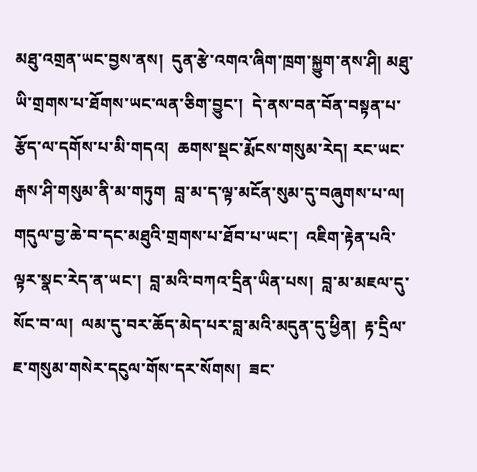མཐུ་འགྲན་ཡང་བྱས་ནས།  དུན་རྩེ་འགའ་ཞིག་ཁྲག་སྐྱུག་ནས་ཤི། མཐུ་ཡི་གྲགས་པ་ཐོགས་ཡང་ལན་ཅིག་བྱུང་།  དེ་ནས་བན་བོན་བསྟན་པ་རྩོད་ལ་དགོས་པ་མི་གདའ།  ཆགས་སྡང་རྨོངས་གསུམ་རེད། རང་ཡང་རྒས་ཤི་གསུམ་ནི་མ་གཏུག  བླ་མ་ད་ལྟ་མངོན་སུམ་དུ་བཞུགས་པ་ལ།  གདུལ་བྱ་ཆེ་བ་དང་མཐུའི་གྲགས་པ་ཐོབ་པ་ཡང་།  འཇིག་རྟེན་པའི་ལྟར་སྣང་རེད་ན་ཡང་།  བླ་མའི་བཀའ་དྲིན་ཡིན་པས།  བླ་མ་མཇལ་དུ་སོང་བ་ལ།  ལམ་དུ་བར་ཆོད་མེད་པར་བླ་མའི་མདུན་དུ་ཕྱིན།  རྟ་དྲིལ་ཇ་གསུམ་གསེར་དངུལ་གོས་དར་སོགས།  ཟང་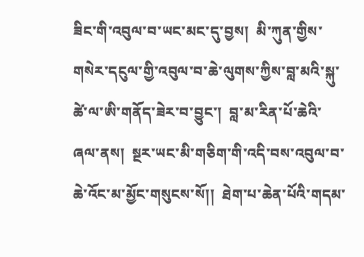ཟིང་གི་འབུལ་བ་ཡང་མང་དུ་བྱས།  མི་ཀུན་གྱིས་གསེར་དངུལ་གྱི་འབུལ་བ་ཆེ་ལུགས་ཀྱིས་བླ་མའི་སྐུ་ཚེ་ལ་ཨི་གནོད་ཟེར་བ་བྱུང་།  བླ་མ་རིན་པོ་ཆེའི་ཞལ་ནས།  སྔར་ཡང་མི་གཅིག་གི་འདི་བས་འབུལ་བ་ཆེ་འོང་མ་མྱོང་གསུངས་སོ།།  ཐེག་པ་ཆེན་པོའི་གདམ་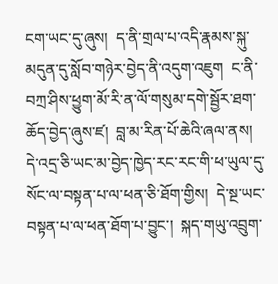ངག་ཡང་དུ་ཞུས།  ད་ནི་གྲལ་པ་འདི་རྣམས་སྐུ་མདུན་དུ་སློབ་གཉེར་བྱེད་ནི་འདུག་འཇུག  ང་ནི་བཀྲ་ཤིས་ཕྱུག་མོ་རི་ན་ལོ་གསུམ་དགེ་སྦྱོར་ཐག་ཆོད་བྱེད་ཞུས་ཛ།  བླ་མ་རིན་པོ་ཆེའི་ཞལ་ནས།  དེ་འདྲ་ཅི་ཡང་མ་བྱེད་ཁྱེད་རང་རང་གི་ཕ་ཡུལ་དུ་སོང་ལ་བསྟན་པ་ལ་ཕན་ཅི་ཐོག་གྱིས།  དེ་སྔ་ཡང་བསྟན་པ་ལ་ཕན་ཐོག་པ་བྱུང་།  སྐད་གཡུ་འབྲུག་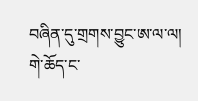བཞིན་དུ་གྲགས་བྱུང་ཨ་ལ་ལ།  གེ་ཆོད་ང་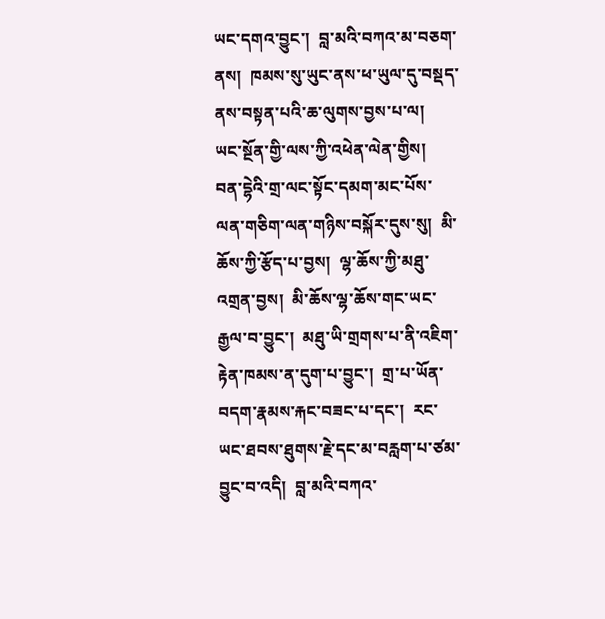ཡང་དགའ་བྱུང་།  བླ་མའི་བཀའ་མ་བཅག་ནས།  ཁམས་སུ་ཡུང་ནས་ཕ་ཡུལ་དུ་བསྡད་ནས་བསྟན་པའི་ཆ་ལུགས་བྱས་པ་ལ།  ཡང་སྔོན་གྱི་ལས་ཀྱི་འཕེན་ལེན་གྱིས།  བན་དྷེའི་གྲ་ལང་སྟོང་དམག་མང་པོས་ལན་གཅིག་ལན་གཉིས་བསྐོར་དུས་སུ།  མི་ཆོས་ཀྱི་རྩོད་པ་བྱས།  ལྷ་ཆོས་ཀྱི་མཐུ་འགྲན་བྱས།  མི་ཆོས་ལྷ་ཆོས་གང་ཡང་རྒྱལ་བ་བྱུང་།  མཐུ་ཡི་གྲགས་པ་ནི་འཇིག་རྟེན་ཁམས་ན་དུག་པ་བྱུང་།  གྲ་པ་ཡོན་བདག་རྣམས་རྐང་བཟང་པ་དང་།  རང་ཡང་ཐབས་ཐུགས་རྗེ་དང་མ་བརླག་པ་ཙམ་བྱུང་བ་འདི།  བླ་མའི་བཀའ་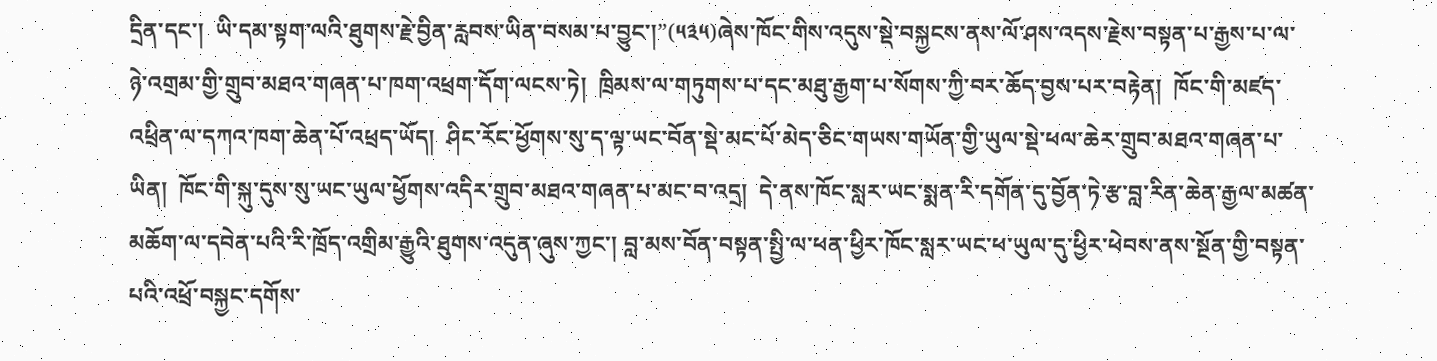དྲིན་དང་།  ཡི་དམ་སྟག་ལའི་ཐུགས་རྗེ་བྱིན་རླབས་ཡིན་བསམ་པ་བྱུང་།”(༥༣༥)ཞེས་ཁོང་གིས་འདུས་སྡེ་བསྐྱངས་ནས་ལོ་ཤས་འདས་རྗེས་བསྟན་པ་རྒྱས་པ་ལ་ཉེ་འགྲམ་གྱི་གྲུབ་མཐའ་གཞན་པ་ཁག་འཕྲག་དོག་ལངས་ཏེ།  ཁྲིམས་ལ་གཏུགས་པ་དང་མཐུ་རྒྱག་པ་སོགས་ཀྱི་བར་ཆོད་བྱས་པར་བརྟེན།  ཁོང་གི་མཛད་འཕྲིན་ལ་དཀའ་ཁག་ཆེན་པོ་འཕྲད་ཡོད།  ཤིང་རོང་ཕྱོགས་སུ་ད་ལྟ་ཡང་བོན་སྡེ་མང་པོ་མེད་ཅིང་གཡས་གཡོན་གྱི་ཡུལ་སྡེ་ཕལ་ཆེར་གྲུབ་མཐའ་གཞན་པ་ཡིན།  ཁོང་གི་སྐུ་དུས་སུ་ཡང་ཡུལ་ཕྱོགས་འདིར་གྲུབ་མཐའ་གཞན་པ་མང་བ་འདྲ།  དེ་ནས་ཁོང་སླར་ཡང་སྨན་རི་དགོན་དུ་བྱོན་ཏེ་རྩ་བླ་རིན་ཆེན་རྒྱལ་མཚན་མཆོག་ལ་དབེན་པའི་རི་ཁྲོད་འགྲིམ་རྒྱུའི་ཐུགས་འདུན་ཞུས་ཀྱང་། བླ་མས་བོན་བསྟན་སྤྱི་ལ་ཕན་ཕྱིར་ཁོང་སླར་ཡང་ཕ་ཡུལ་དུ་ཕྱིར་ཕེབས་ནས་སྔོན་གྱི་བསྟན་པའི་འཕྲོ་བསྐྱང་དགོས་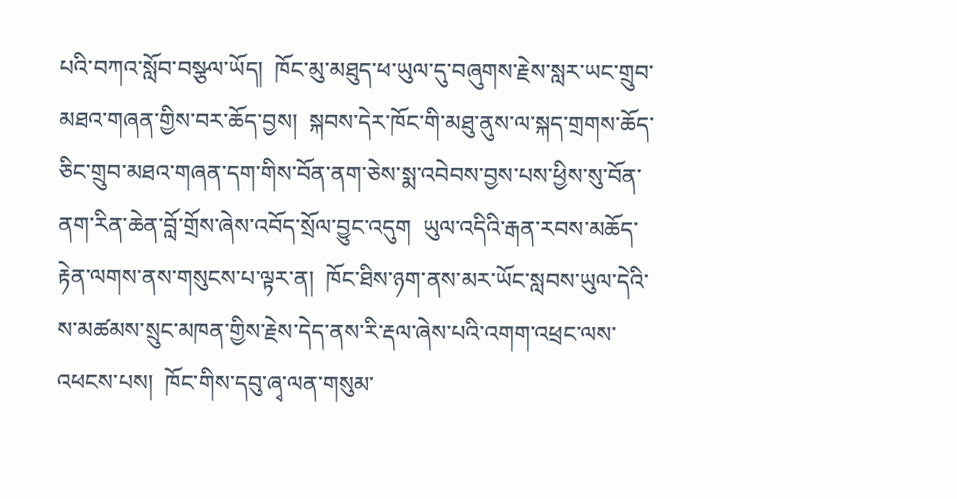པའི་བཀའ་སློབ་བསྩལ་ཡོད།  ཁོང་མུ་མཐུད་ཕ་ཡུལ་དུ་བཞུགས་རྗེས་སླར་ཡང་གྲུབ་མཐའ་གཞན་གྱིས་བར་ཆོད་བྱས།  སྐབས་དེར་ཁོང་གི་མཐུ་ནུས་ལ་སྐད་གྲགས་ཆོད་ཅིང་གྲུབ་མཐའ་གཞན་དག་གིས་བོན་ནག་ཅེས་སྨ་འབེབས་བྱས་པས་ཕྱིས་སུ་བོན་ནག་རིན་ཆེན་བློ་གྲོས་ཞེས་འབོད་སྲོལ་བྱུང་འདུག  ཡུལ་འདིའི་རྒན་རབས་མཆོད་རྟེན་ལགས་ནས་གསུངས་པ་ལྟར་ན།  ཁོང་ཐིས་ཉག་ནས་མར་ཡོང་སླབས་ཡུལ་དེའི་ས་མཚམས་སྲུང་མཁན་གྱིས་རྗེས་དེད་ནས་རི་རྡལ་ཞེས་པའི་འགག་འཕྲང་ལས་འཕངས་པས།  ཁོང་གིས་དབུ་ཞྭ་ལན་གསུམ་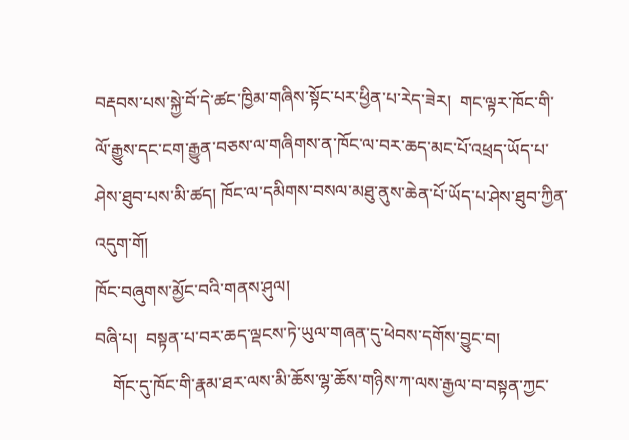བརྡབས་པས་སྐྱེ་བོ་དེ་ཚང་ཁྱིམ་གཞིས་སྟོང་པར་ཕྱིན་པ་རེད་ཟེར།  གང་ལྟར་ཁོང་གི་ལོ་རྒྱུས་དང་ངག་རྒྱུན་བཅས་ལ་གཞིགས་ན་ཁོང་ལ་བར་ཆད་མང་པོ་འཕྲད་ཡོད་པ་ཤེས་ཐུབ་པས་མི་ཚད། ཁོང་ལ་དམིགས་བསལ་མཐུ་ནུས་ཆེན་པོ་ཡོད་པ་ཤེས་ཐུབ་ཀྱིན་འདུག་གོ།
ཁོང་བཞུགས་མྱོང་བའི་གནས་ཤུལ།
བཞི་པ།  བསྟན་པ་བར་ཆད་ལྡངས་ཏེ་ཡུལ་གཞན་དུ་ཕེབས་དགོས་བྱུང་བ།
    གོང་དུ་ཁོང་གི་རྣམ་ཐར་ལས་མི་ཆོས་ལྷ་ཆོས་གཉིས་ཀ་ལས་རྒྱལ་བ་བསྟན་ཀྱང་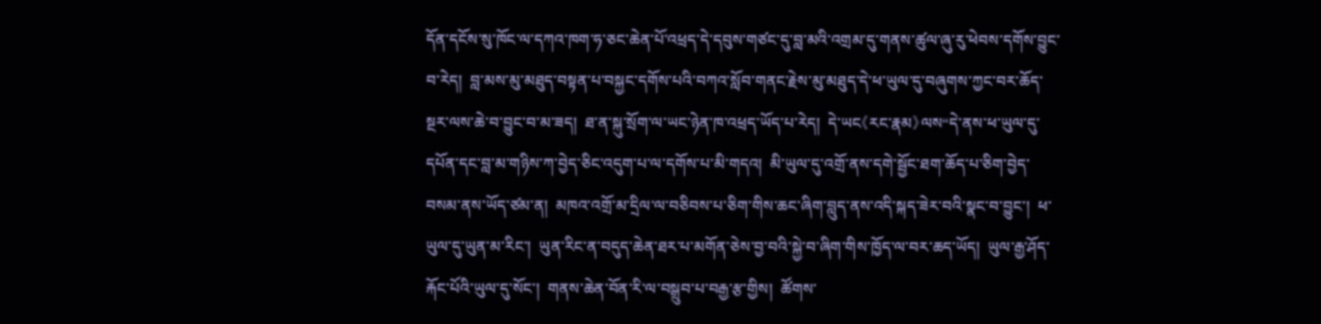དོན་དངོས་སུ་ཁོང་ལ་དཀའ་ཁག་ཧ་ཅང་ཆེན་པོ་འཕྲད་དེ་དབུས་གཙང་དུ་བླ་མའི་འགྲམ་དུ་གནས་ཚུལ་ཞུ་རུ་ཕེབས་དགོས་བྱུང་བ་རེད།  བླ་མས་མུ་མཐུད་བསྟན་པ་བསྐྱང་དགོས་པའི་བཀའ་སློབ་གནང་རྗེས་མུ་མཐུད་དེ་ཕ་ཡུལ་དུ་བཞུགས་ཀྱང་བར་ཆོད་སྔར་ལས་ཆེ་བ་བྱུང་བ་མ་ཟད།  ཐ་ན་སྐུ་སྲོག་ལ་ཡང་ཉེན་ཁ་འཕྲད་ཡོད་པ་རེད།  དེ་ཡང《རང་རྣམ》ལས“དེ་ནས་ཕ་ཡུལ་དུ་དཔོན་དང་བླ་མ་གཉིས་ཀ་བྱེད་ཅིང་འདུག་པ་ལ་དགོས་པ་མི་གདའ།  མི་ཡུལ་དུ་འགྲོ་ནས་དགེ་སྦྱོང་ཐག་ཆོད་པ་ཅིག་བྱེད་བསམ་ནས་ཡོད་ཙམ་ན།  མཁའ་འགྲོ་མ་དྲིལ་ལ་བཅིབས་པ་ཅིག་གིས་ཆང་ཞིག་བླུད་ནས་འདི་སྐད་ཟེར་བའི་སྣང་བ་བྱུང་།  ཕ་ཡུལ་དུ་ཡུན་མ་རིང་།  ཡུན་རིང་ན་བདུད་ཆེན་ཐར་པ་མགོན་ཅེས་བྱ་བའི་སྐྱེ་བ་ཞིག་གིས་ཁྱོད་ལ་བར་ཆད་ཡོད།  ཡུལ་རྒྱ་ཤོད་རྐོང་པོའི་ཡུལ་དུ་སོང་།  གནས་ཆེན་བོན་རི་ལ་བསྒྲུབ་པ་བརྒྱ་རྩ་གྱིས།  ཚོགས་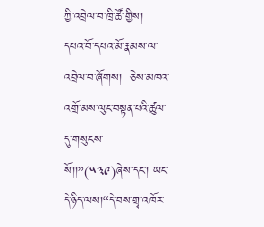ཀྱི་འབྲེལ་བ་ཁྲི་ཚོ་གྱིས།  དཔའ་བོ་དཔའ་མོ་རྣམས་ལ་འབྲེལ་བ་ཞོགས།  ཅེས་མཁའ་འགྲོ་མས་ལུང་བསྟན་པའི་ཚུལ་དུ་གསུངས་སོ།།”(༥༣༩)ཞེས་དང་། ཡང་དེ་ཉིད་ལས།“དེ་བས་གྲྭ་འཁོར་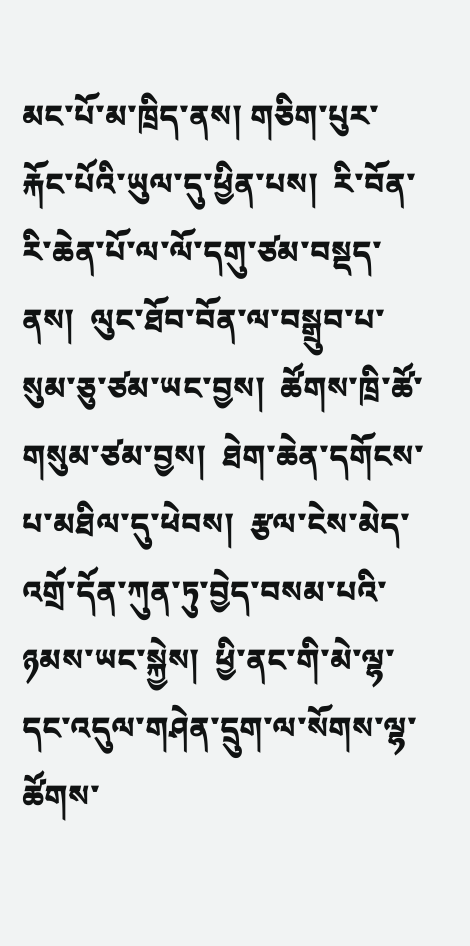མང་པོ་མ་ཁྲིད་ནས། གཅིག་པུར་རྐོང་པོའི་ཡུལ་དུ་ཕྱིན་པས།  རི་བོན་རི་ཆེན་པོ་ལ་ལོ་དགུ་ཙམ་བསྡད་ནས།  ལུང་ཐོབ་བོན་ལ་བསྒྲུབ་པ་སུམ་ཅུ་ཙམ་ཡང་བྱས།  ཚོགས་ཁྲི་ཚོ་གསུམ་ཙམ་བྱས།  ཐེག་ཆེན་དགོངས་པ་མཐིལ་དུ་ཕེབས།  རྩལ་ངེས་མེད་འགྲོ་དོན་ཀུན་ཏུ་བྱེད་བསམ་པའི་ཉམས་ཡང་སྐྱེས།  ཕྱི་ནང་གི་མེ་ལྷ་དང་འདུལ་གཤེན་དྲུག་ལ་སོགས་ལྷ་ཚོགས་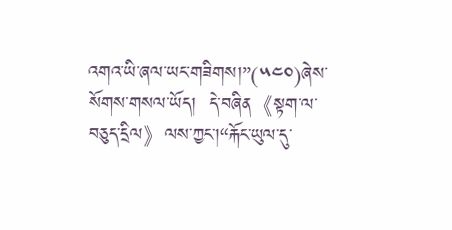འགའ་ཡི་ཞལ་ཡང་གཟིགས།”(༥༤༠)ཞེས་སོགས་གསལ་ཡོད།  དེ་བཞིན《སྟག་ལ་བཅུད་དྲིལ》ལས་ཀྱང་།“རྐོང་ཡུལ་དུ་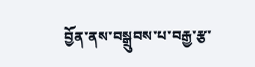བྱོན་ནས་བསྒྲུབས་པ་བརྒྱ་རྩ་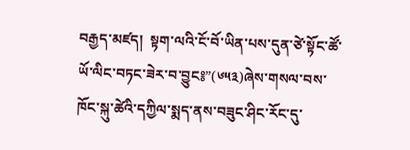བརྒྱད་མཛད།  སྟག་ལའི་ངོ་བོ་ཡིན་པས་དུན་ཙེ་སྟོང་ཚོ་ཡོ་ལིང་བཏང་ཟེར་བ་བྱུང༔”(༦༥༣)ཞེས་གསལ་བས་ཁོང་སྐུ་ཚེའི་དཀྱིལ་སྨད་ནས་བཟུང་ཤིང་རོང་དུ་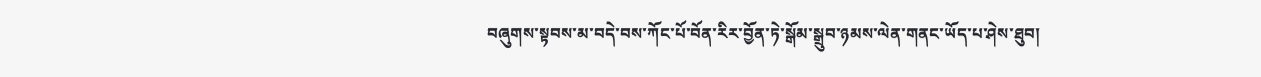བཞུགས་སྟབས་མ་བདེ་བས་ཀོང་པོ་བོན་རིར་བྱོན་ཏེ་སྒོམ་སྒྲུབ་ཉམས་ལེན་གནང་ཡོད་པ་ཤེས་ཐུབ།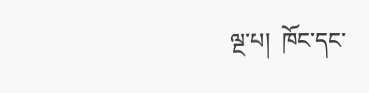ལྔ་པ།  ཁོང་དང་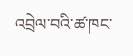འབྲེལ་བའི་ཚ་ཁང་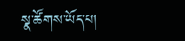སྣ་ཚོགས་ཡོད་པ།